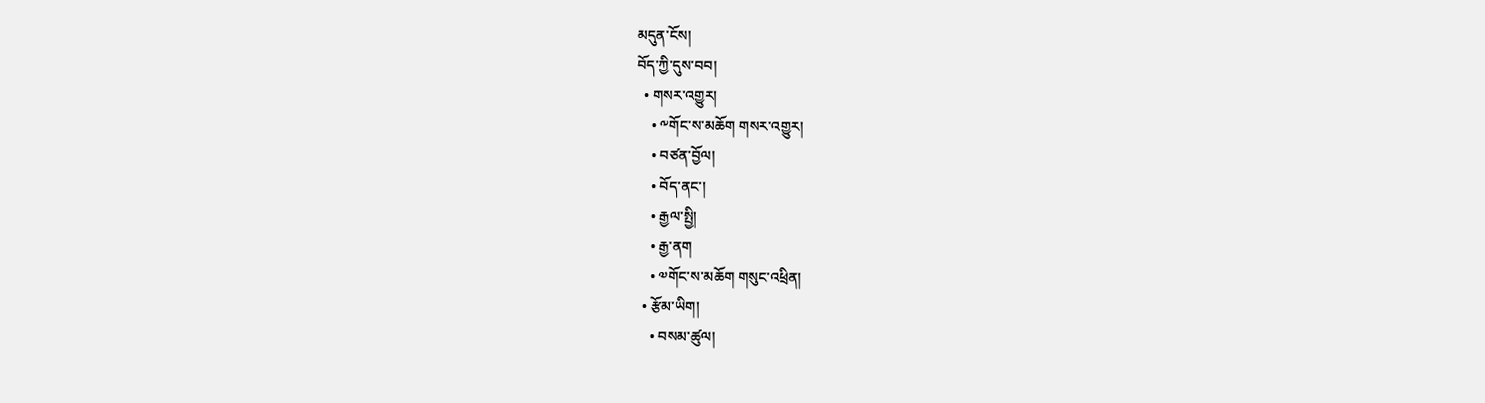མདུན་ངོས།
བོད་ཀྱི་དུས་བབ།
  • གསར་འགྱུར།
    • ༸གོང་ས་མཆོག གསར་འགྱུར།
    • བཙན་བྱོལ།
    • བོད་ནང་།
    • རྒྱལ་སྤྱི།
    • རྒྱ་ནག
    • ༧གོང་ས་མཆོག གསུང་འཕྲིན།
  • རྩོམ་ཡིག།
    • བསམ་ཚུལ།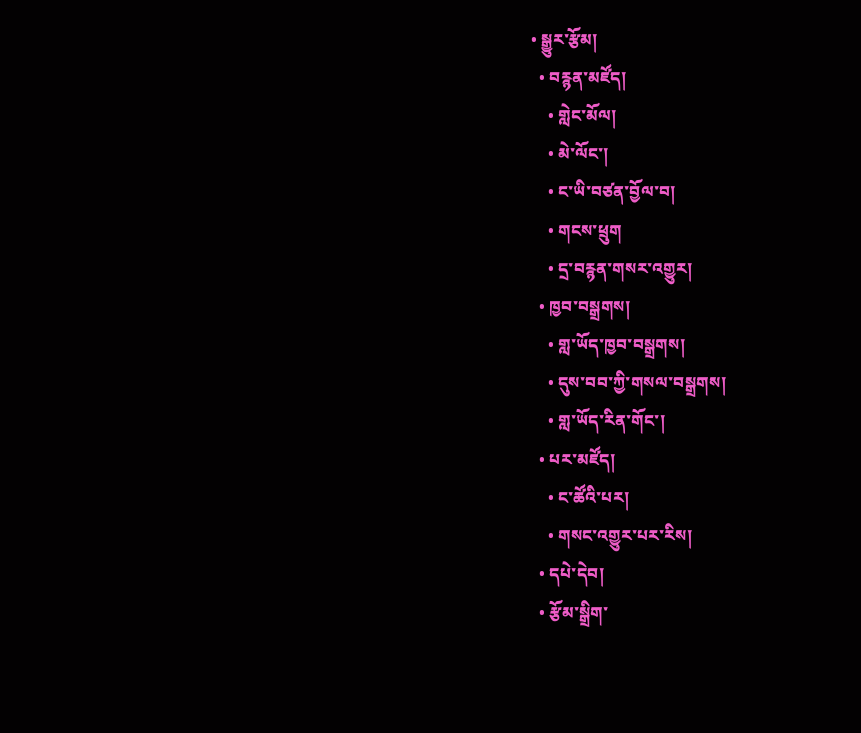• སྒྱུར་རྩོམ།
  • བརྙན་མཛོད།
    • གླེང་མོལ།
    • མེ་ལོང་།
    • ང་ཡི་བཙན་བྱོལ་བ།
    • གངས་ཕྲུག
    • དྲ་བརྙན་གསར་འགྱུར།
  • ཁྱབ་བསྒྲགས།
    • གླ་ཡོད་ཁྱབ་བསྒྲགས།
    • དུས་བབ་ཀྱི་གསལ་བསྒྲགས།
    • གླ་ཡོད་རིན་གོང་།
  • པར་མཛོད།
    • ང་ཚོའི་པར།
    • གསང་འགྱུར་པར་རིས།
  • དཔེ་དེབ།
  • རྩོམ་སྒྲིག་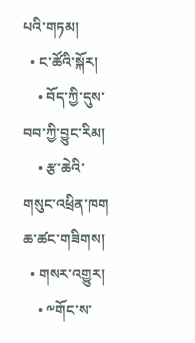པའི་གཏམ།
  • ང་ཚོའི་སྐོར།
    • བོད་ཀྱི་དུས་བབ་ཀྱི་བྱུང་རིམ།
    • རྩ་ཆེའི་གསུང་འཕྲིན་ཁག
ཆ་ཚང་གཟིགས།
  • གསར་འགྱུར།
    • ༸གོང་ས་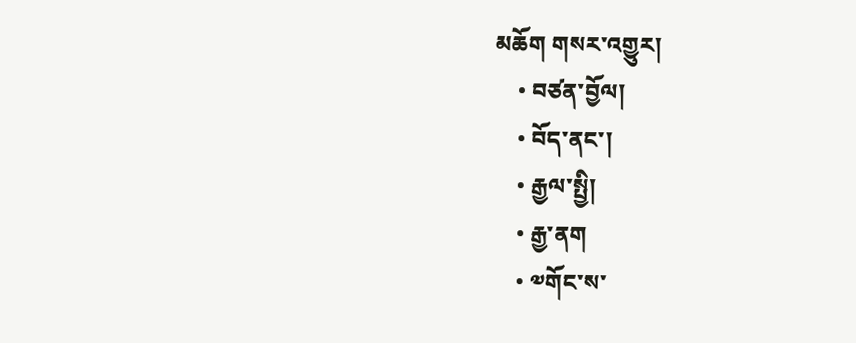མཆོག གསར་འགྱུར།
    • བཙན་བྱོལ།
    • བོད་ནང་།
    • རྒྱལ་སྤྱི།
    • རྒྱ་ནག
    • ༧གོང་ས་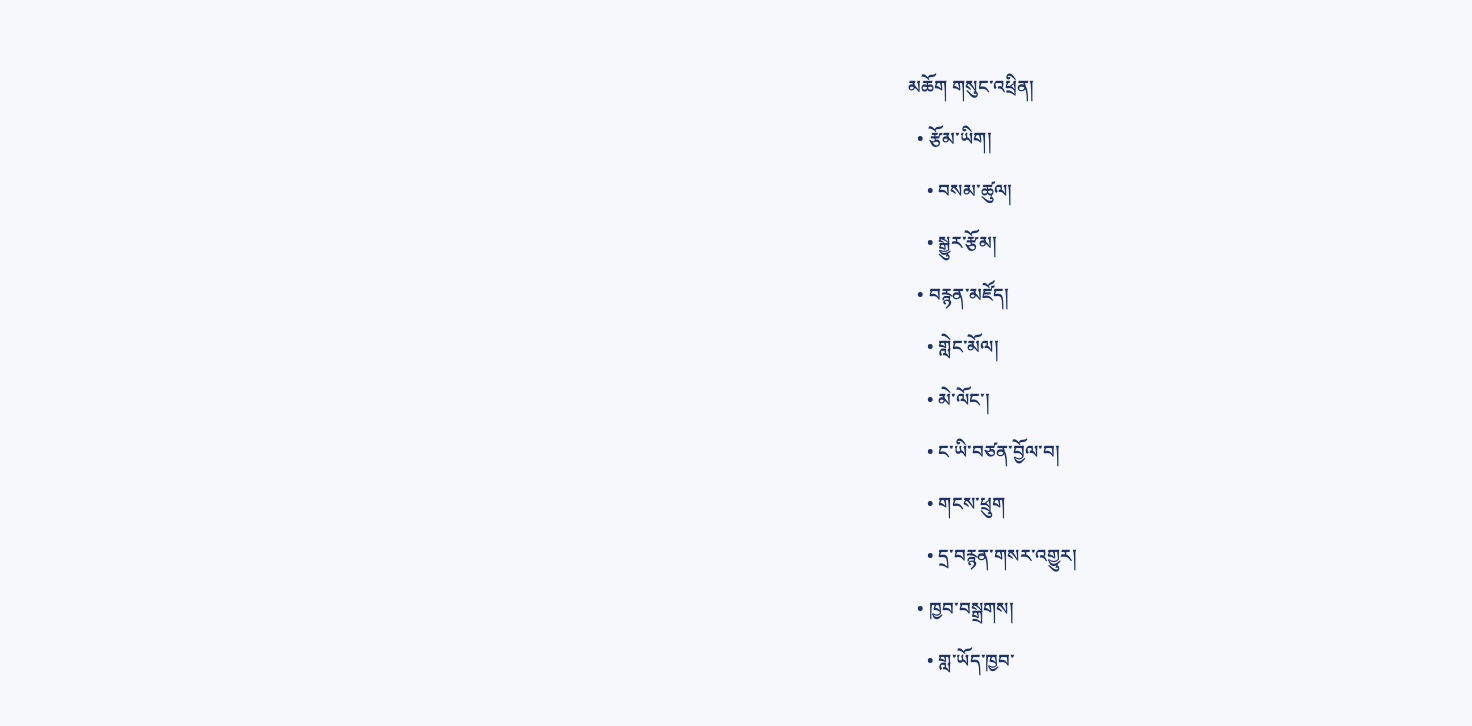མཆོག གསུང་འཕྲིན།
  • རྩོམ་ཡིག།
    • བསམ་ཚུལ།
    • སྒྱུར་རྩོམ།
  • བརྙན་མཛོད།
    • གླེང་མོལ།
    • མེ་ལོང་།
    • ང་ཡི་བཙན་བྱོལ་བ།
    • གངས་ཕྲུག
    • དྲ་བརྙན་གསར་འགྱུར།
  • ཁྱབ་བསྒྲགས།
    • གླ་ཡོད་ཁྱབ་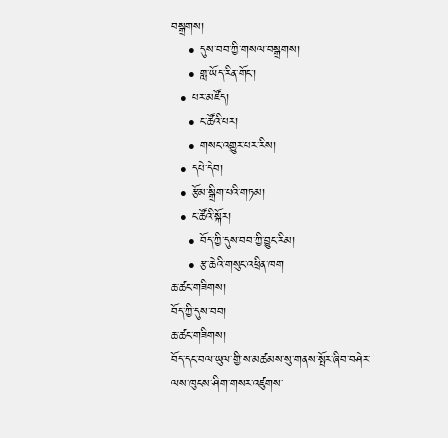བསྒྲགས།
    • དུས་བབ་ཀྱི་གསལ་བསྒྲགས།
    • གླ་ཡོད་རིན་གོང་།
  • པར་མཛོད།
    • ང་ཚོའི་པར།
    • གསང་འགྱུར་པར་རིས།
  • དཔེ་དེབ།
  • རྩོམ་སྒྲིག་པའི་གཏམ།
  • ང་ཚོའི་སྐོར།
    • བོད་ཀྱི་དུས་བབ་ཀྱི་བྱུང་རིམ།
    • རྩ་ཆེའི་གསུང་འཕྲིན་ཁག
ཆ་ཚང་གཟིགས།
བོད་ཀྱི་དུས་བབ།
ཆ་ཚང་གཟིགས།
བོད་དང་བལ་ཡུལ་གྱི་ས་མཚམས་སུ་གནས་སྤོར་ཞིབ་བཤེར་ལས་ཁུངས་ཤིག་གསར་འཛུགས་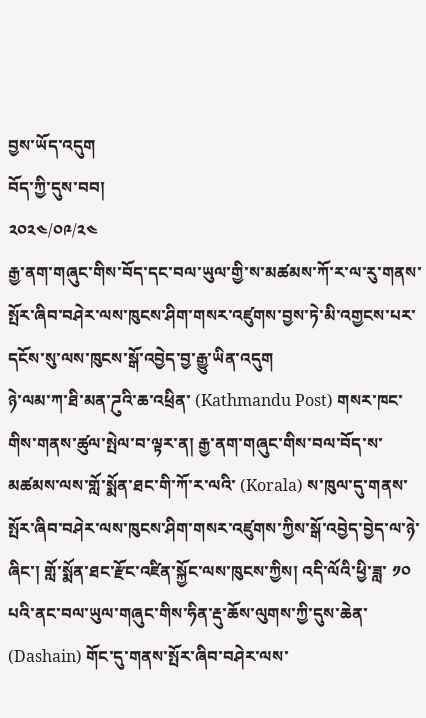བྱས་ཡོད་འདུག
བོད་ཀྱི་དུས་བབ།
༢༠༢༤/༠༩/༢༤
རྒྱ་ནག་གཞུང་གིས་བོད་དང་བལ་ཡུལ་གྱི་ས་མཚམས་ཀོ་ར་ལ་རུ་གནས་སྤོར་ཞིབ་བཤེར་ལས་ཁུངས་ཤིག་གསར་འཛུགས་བྱས་ཏེ་མི་འགྱངས་པར་དངོས་སུ་ལས་ཁུངས་སྒོ་འབྱེད་བྱ་རྒྱུ་ཡིན་འདུག
ཉེ་ལམ་ཀ་ཐི་མན་ཌུའི་ཆ་འཕྲིན་ (Kathmandu Post) གསར་ཁང་གིས་གནས་ཚུལ་སྤེལ་བ་ལྟར་ན། རྒྱ་ནག་གཞུང་གིས་བལ་བོད་ས་མཚམས་ལས་གློ་སྨོན་ཐང་གི་ཀོ་ར་ལའི་ (Korala) ས་ཁུལ་དུ་གནས་སྤོར་ཞིབ་བཤེར་ལས་ཁུངས་ཤིག་གསར་འཛུགས་ཀྱིས་སྒོ་འབྱེད་བྱེད་ལ་ཉེ་ཞིང་། གློ་སྨོན་ཐང་རྫོང་འཛིན་སྐྱོང་ལས་ཁུངས་ཀྱིས། འདི་ལོའི་ཕྱི་ཟླ་ ༡༠ པའི་ནང་བལ་ཡུལ་གཞུང་གིས་ཧིན་རྡུ་ཆོས་ལུགས་ཀྱི་དུས་ཆེན་ (Dashain) གོང་དུ་གནས་སྤོར་ཞིབ་བཤེར་ལས་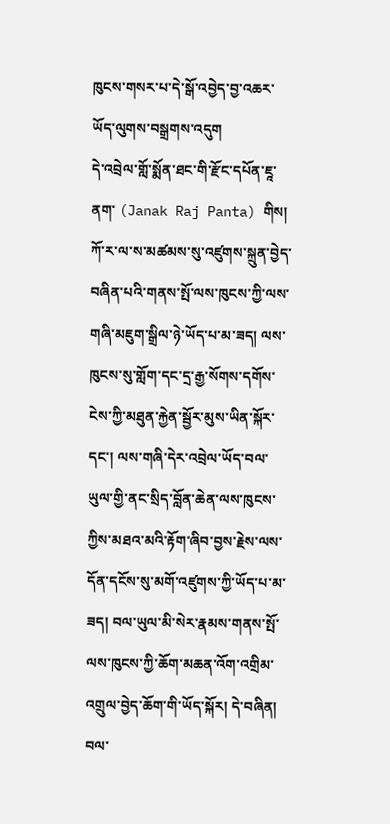ཁུངས་གསར་པ་དེ་སྒོ་འབྱེད་བྱ་འཆར་ཡོད་ལུགས་བསྒྲགས་འདུག
དེ་འབྲེལ་གློ་སྨོན་ཐང་གི་རྫོང་དཔོན་ཇཱ་ནག་ (Janak Raj Panta) གིས། ཀོ་ར་ལ་ས་མཚམས་སུ་འཛུགས་སྐྲུན་བྱེད་བཞིན་པའི་གནས་སྤོ་ལས་ཁུངས་ཀྱི་ལས་གཞི་མཇུག་སྒྲིལ་ཉེ་ཡོད་པ་མ་ཟད། ལས་ཁུངས་སུ་གློག་དང་དྲ་རྒྱ་སོགས་དགོས་ངེས་ཀྱི་མཐུན་རྐྱེན་སྦྱོར་མུས་ཡིན་སྐོར་དང་། ལས་གཞི་དེར་འབྲེལ་ཡོད་བལ་ཡུལ་གྱི་ནང་སྲིད་བློན་ཆེན་ལས་ཁུངས་ཀྱིས་མཐའ་མའི་རྟོག་ཞིབ་བྱས་རྗེས་ལས་དོན་དངོས་སུ་མགོ་འཛུགས་ཀྱི་ཡོད་པ་མ་ཟད། བལ་ཡུལ་མི་སེར་རྣམས་གནས་སྤོ་ལས་ཁུངས་ཀྱི་ཆོག་མཆན་འོག་འགྲིམ་འགྲུལ་བྱེད་ཆོག་གི་ཡོད་སྐོར། དེ་བཞིན། བལ་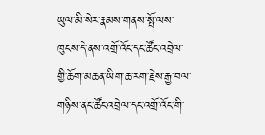ཡུལ་མི་སེར་རྣམས་གནས་སྤོ་ལས་ཁུངས་དེ་ནས་འགྲོ་འོང་དང་ཚོང་འབྲེལ་གྱི་ཆོག་མཆན་ཡིག་ཆ་རག་རྗེས་རྒྱ་བལ་གཉིས་ནང་ཚོང་འབྲེལ་དང་འགྲོ་འོང་གི་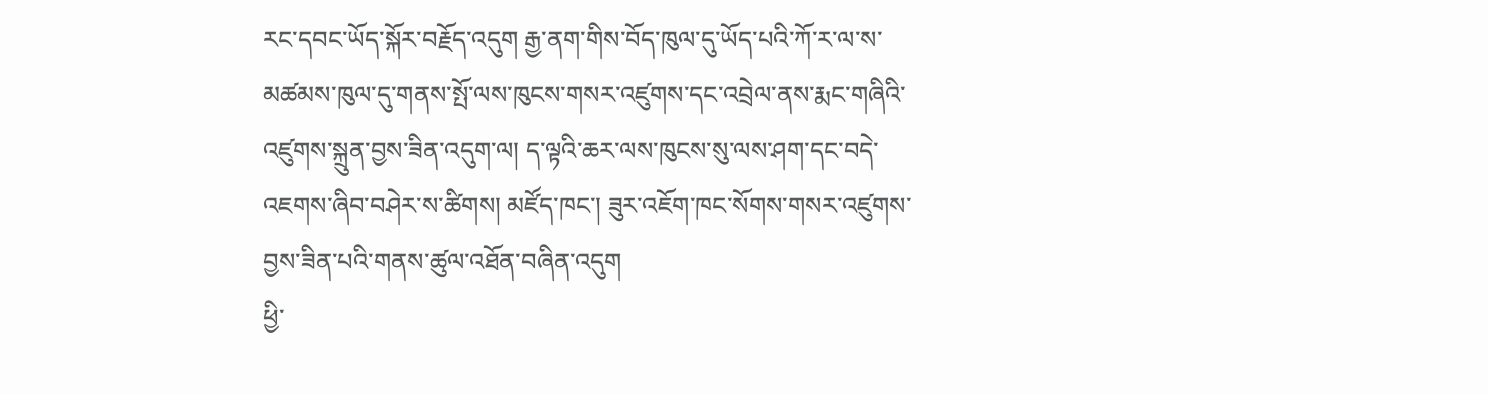རང་དབང་ཡོད་སྐོར་བརྗོད་འདུག རྒྱ་ནག་གིས་བོད་ཁུལ་དུ་ཡོད་པའི་ཀོ་ར་ལ་ས་མཚམས་ཁུལ་དུ་གནས་སྤོ་ལས་ཁུངས་གསར་འཛུགས་དང་འབྲེལ་ནས་རྨང་གཞིའི་འཛུགས་སྐྲུན་བྱས་ཟིན་འདུག་ལ། ད་ལྟའི་ཆར་ལས་ཁུངས་སུ་ལས་ཤག་དང་བདེ་འཇགས་ཞིབ་བཤེར་ས་ཚིགས། མཛོད་ཁང་། ཟུར་འཇོག་ཁང་སོགས་གསར་འཛུགས་བྱས་ཟིན་པའི་གནས་ཚུལ་འཐོན་བཞིན་འདུག
ཕྱི་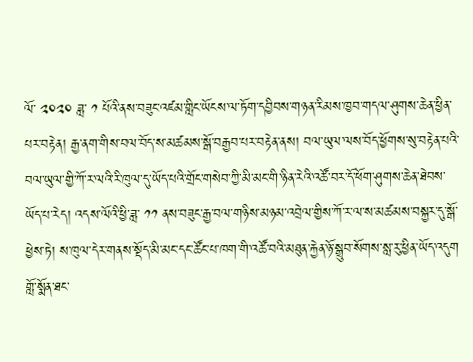ལོ་ ༢༠༢༠ ཟླ་ ༡ པོའི་ནས་བཟུང་འཛམ་གླིང་ཡོངས་ལ་ཏོག་དབྱིབས་གཉན་རིམས་ཁྱབ་གདལ་ཤུགས་ཆེན་ཕྱིན་པར་བརྟེན། རྒྱ་ནག་གིས་བལ་བོད་ས་མཚམས་སྒོ་བརྒྱབ་པར་བརྟེན་ནས། བལ་ཡུལ་ལས་བོད་ཕྱོགས་སུ་བརྟེན་པའི་བལ་ཡུལ་གྱི་ཀོ་ར་ལའི་རི་ཁུལ་དུ་ཡོད་པའི་གྲོང་གསེབ་ཀྱི་མི་མང་གི་ཉིན་རེའི་འཚོ་བར་དོ་ཕོག་ཤུགས་ཆེན་ཐེབས་ཡོད་པ་རེད། འདས་ལོའི་ཕྱི་ཟླ་ ༡༡ ནས་བཟུང་རྒྱ་བལ་གཉིས་མཉམ་འབྲེལ་གྱིས་ཀོ་ར་ལ་ས་མཚམས་བསྐྱར་དུ་སྒོ་ཕྱེས་ཏེ། ས་ཁུལ་དེར་གནས་སྡོད་མི་མང་དང་ཚོང་པ་ཁག་གི་འཚོ་བའི་མཐུན་རྐྱེན་ཉོ་སྒྲུབ་སོགས་སླ་རུ་ཕྱིན་ཡོད་འདུག
གློ་སྨོན་ཐང་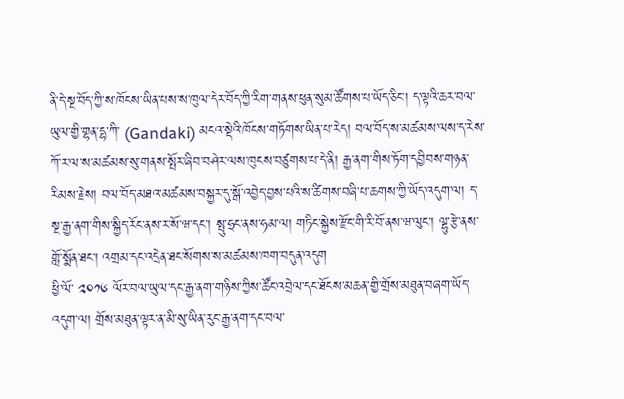ནི་དེ་སྔ་བོད་ཀྱི་ས་ཁོངས་ཡིན་པས་ས་ཁུལ་དེར་བོད་ཀྱི་རིག་གནས་ཕུན་སུམ་ཚོགས་པ་ཡོད་ཅིང་། ད་ལྟའི་ཆར་བལ་ཡུལ་གྱི་གྷན་དྷ་ཀི་ (Gandaki) མངའ་སྡེའི་ཁོངས་གཏོགས་ཡིན་པ་རེད། བལ་བོད་ས་མཚམས་ལས་ད་རེས་ཀོ་ར་ལ་ས་མཚམས་སུ་གནས་སྤོར་ཞིབ་བཤེར་ལས་ཁུངས་བཙུགས་པ་དེ་ནི། རྒྱ་ནག་གིས་ཏོག་དབྱིབས་གཉན་རིམས་རྗེས། བལ་བོད་མཐའ་མཚམས་བསྐྱར་དུ་སྒོ་འབྱེད་བྱས་པའི་ས་ཚིགས་བཞི་པ་ཆགས་ཀྱི་ཡོད་འདུག་ལ། ད་སྔ་རྒྱ་ནག་གིས་སྐྱིད་རོང་ནས་ར་སོ་ཝ་དང་། སྤུ་ཧྲང་ནས་ཧམ་ལ། གཏིང་སྐྱེས་རྫོང་གི་རི་བོ་ནས་ཝ་ལུང་། ལྷུ་རྩེ་ནས་གློ་སྨོན་ཐང་། འགྲམ་དང་འདྲེན་ཐང་སོགས་ས་མཚམས་ཁག་བདུན་འདུག
ཕྱི་ལོ་ ༢༠༡༦ ལོར་བལ་ཡུལ་དང་རྒྱ་ནག་གཉིས་ཀྱིས་ཚོང་འབྲེལ་དང་ཐོངས་མཆན་གྱི་གྲོས་མཐུན་བཞག་ཡོད་འདུག་ལ། གྲོས་མཐུན་ལྟར་ན་མི་སུ་ཡིན་རུང་རྒྱ་ནག་དང་བལ་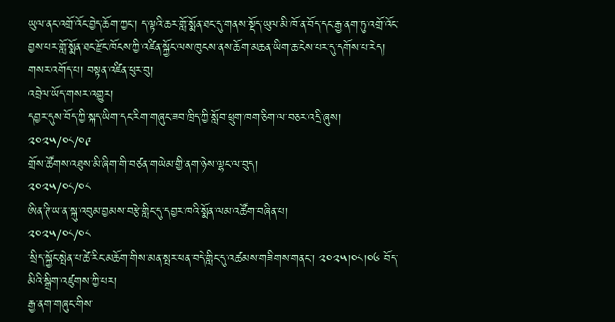ཡུལ་ནང་འགྲོ་འོང་བྱེད་ཆོག་ཀྱང་། ད་ལྟའི་ཆར་གློ་སྨོན་ཐང་དུ་གནས་སྡོད་ཡུལ་མི་ཁོ་ན་བོད་དང་རྒྱ་ནག་ཏུ་འགྲོ་འོང་བྱས་པར་གློ་སྨོན་ཐང་རྫོང་ཁོངས་ཀྱི་འཛིན་སྐྱོང་ལས་ཁུངས་ནས་ཆོག་མཆན་ཡིག་ཆ་ངེས་པར་དུ་དགོས་པ་རེད།
གསར་འགོད་པ། བསྟན་འཛིན་ཕུར་བུ།
འབྲེལ་ཡོད་གསར་འགྱུར།
དབྱར་དུས་བོད་ཀྱི་སྐད་ཡིག་དང་རིག་གཞུང་ཟབ་ཁྲིད་ཀྱི་སློབ་ཕྲུག་ཁག་ཅིག་ལ་བཅར་འདྲི་ཞུས།
༢༠༢༥/༠༨/༠༩
གྲོས་ཚོགས་འཐུས་མི་ཞིག་གི་བཙན་གཡེམ་གྱི་ནག་ཉེས་ལྷང་ལ་བུད།
༢༠༢༥/༠༨/༠༨
ཨིན་ཊི་ཡ་ན་སྐུ་འབུམ་བྱམས་བརྩེ་གླིང་དུ་དབྱར་ཁའི་སྨོན་ལམ་འཚོག་བཞིན་པ།
༢༠༢༥/༠༨/༠༨
་སྲིད་སྐྱོང་སྤེན་པ་ཚེ་རིང་མཆོག་གིས་མན་སྤར་ཕན་བདེ་གླིང་དུ་འཚམས་གཟིགས་གནང་། ༢༠༢༥།༠༨།༠༦ བོད་མིའི་སྒྲིག་འཛུགས་ཀྱི་པར།
རྒྱ་ནག་གཞུང་གིས་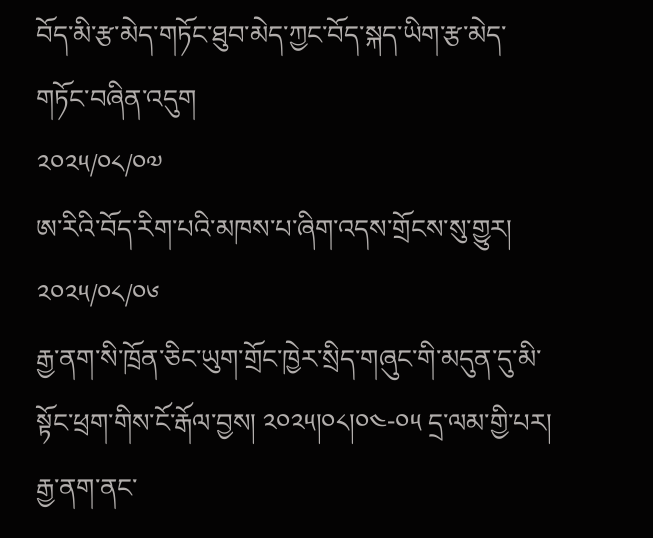བོད་མི་རྩ་མེད་གཏོང་ཐུབ་མེད་ཀྱང་བོད་སྐད་ཡིག་རྩ་མེད་གཏོང་བཞིན་འདུག
༢༠༢༥/༠༨/༠༧
ཨ་རིའི་བོད་རིག་པའི་མཁས་པ་ཞིག་འདས་གྲོངས་སུ་གྱུར།
༢༠༢༥/༠༨/༠༦
རྒྱ་ནག་སི་ཁྲོན་ཅིང་ཡུག་གྲོང་ཁྱེར་སྲིད་གཞུང་གི་མདུན་དུ་མི་སྟོང་ཕྲག་གིས་ངོ་རྒོལ་བྱས། ༢༠༢༥།༠༨།༠༤-༠༥ དྲ་ལམ་གྱི་པར།
རྒྱ་ནག་ནང་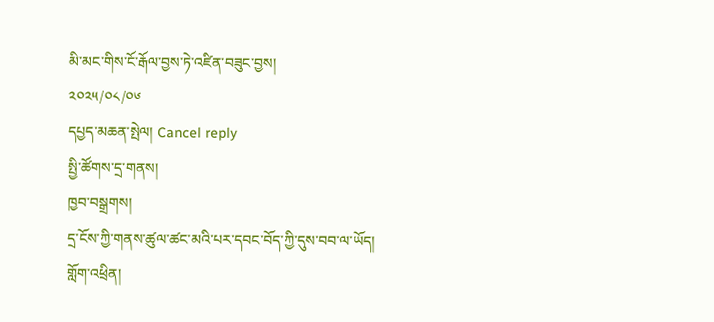མི་མང་གིས་ངོ་རྒོལ་བྱས་ཏེ་འཛིན་བཟུང་བྱས།
༢༠༢༥/༠༨/༠༦
དཔྱད་མཆན་སྤེལ། Cancel reply
སྤྱི་ཚོགས་དྲ་གནས།
ཁྱབ་བསྒྲགས།
དྲ་ངོས་ཀྱི་གནས་ཚུལ་ཚང་མའི་པར་དབང་བོད་ཀྱི་དུས་བབ་ལ་ཡོད།
གློག་འཕྲིན།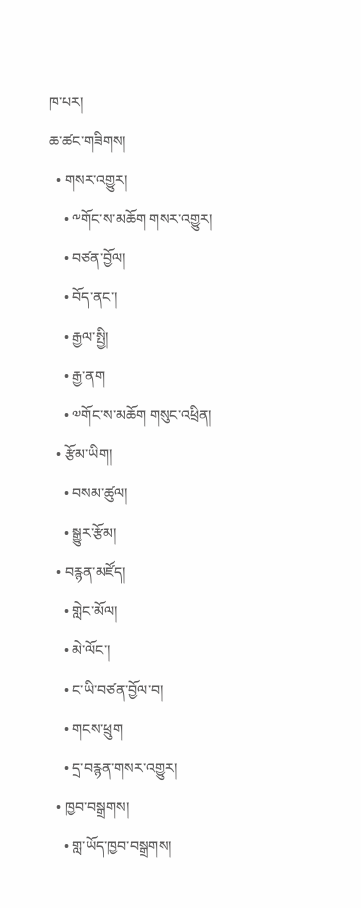ཁ་པར།
ཆ་ཚང་གཟིགས།
  • གསར་འགྱུར།
    • ༸གོང་ས་མཆོག གསར་འགྱུར།
    • བཙན་བྱོལ།
    • བོད་ནང་།
    • རྒྱལ་སྤྱི།
    • རྒྱ་ནག
    • ༧གོང་ས་མཆོག གསུང་འཕྲིན།
  • རྩོམ་ཡིག།
    • བསམ་ཚུལ།
    • སྒྱུར་རྩོམ།
  • བརྙན་མཛོད།
    • གླེང་མོལ།
    • མེ་ལོང་།
    • ང་ཡི་བཙན་བྱོལ་བ།
    • གངས་ཕྲུག
    • དྲ་བརྙན་གསར་འགྱུར།
  • ཁྱབ་བསྒྲགས།
    • གླ་ཡོད་ཁྱབ་བསྒྲགས།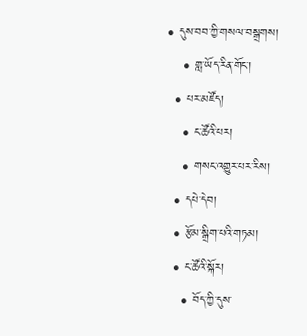• དུས་བབ་ཀྱི་གསལ་བསྒྲགས།
    • གླ་ཡོད་རིན་གོང་།
  • པར་མཛོད།
    • ང་ཚོའི་པར།
    • གསང་འགྱུར་པར་རིས།
  • དཔེ་དེབ།
  • རྩོམ་སྒྲིག་པའི་གཏམ།
  • ང་ཚོའི་སྐོར།
    • བོད་ཀྱི་དུས་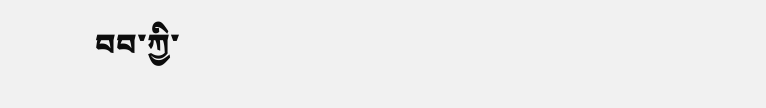བབ་ཀྱི་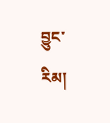བྱུང་རིམ།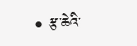• རྩ་ཆེའི་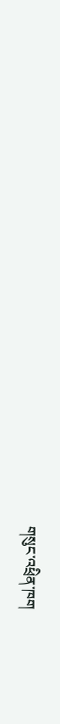གསུང་འཕྲིན་ཁག